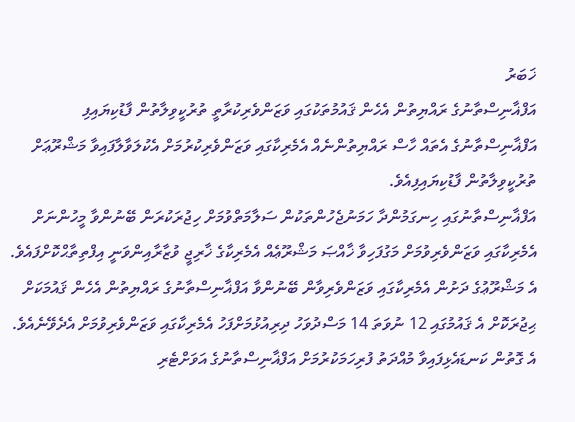ޚަބަރު
އަފްޣާނިސްތާނުގެ ރައްޔިތުން އެހެން ޤައުމުތަކުގައި ވަޒަންވެރިކުރާތީ ތުރުކީވިލާތުން ފާޑުކިޔައިފި
އަފްޣާނިސްތާނުގެ އެތައް ހާސް ރައްޔިތުންނެއް އެމެރިކާގައި ވަޒަންވެރިކުރުމަށް އެކުލަވާލާފައިވާ މަޝްރޫޢަށް ތުރުކީވިލާތުން ފާޑުކިޔައިފިއެވެ.
އަފްޣާނިސްތާނުގައި ހިނގަމުންދާ ހަމަނުޖެހުންތަކުން ސަލާމަތްވުމަށް ހިޖުރަކުރަން ބޭނުންވާ މީހުންނަށް އެމެރިކާގައި ވަޒަންވެރިވުމަށް މަގުފަހިވާ ޚާއްޞަ މަޝްރޫޢެއް އެމެރިކާގެ ޚާރިޖީ ވުޒާރާއިންވަނީ އިފްތިތާޙްކޮށްފައެވެ. އެ މަޝްރޫޢުގެ ދަށުން އެމެރިކާގައި ވަޒަންވެރިވާން ބޭނުންވާ އަފްޣާނިސްތާނުގެ ރައްޔިތުން އެހެން ޤައުމަކަށް ޙިޖުރަކޮށް އެ ޤައުމުގައި 12 ނުވަތަ 14 މަސްދުވަހު ދިރިއުޅުމަށްފަހު އެމެރިކާގައި ވަޒަންވެރިވުމަށް އެދެވޭނެއެވެ. އެ ގޮތުން ކަނޑައެޅިފައިވާ މުއްދަތު ފުރިހަމަކުރުމަށް އަފްޣާނިސްތާނުގެ އަވަށްޓެރި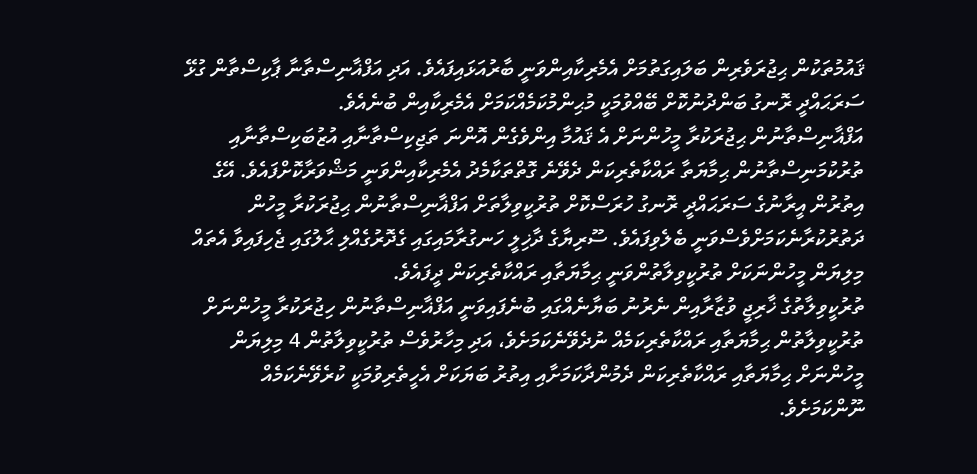ޤައުމުތަކުން ޙިޖުރަވެރިން ބަލައިގަތުމަށް އެމެރިކާއިންވަނީ ބާރުއަޅައިފައެވެ. އަދި އަފްޣާނިސްތާނާ ޕާކިސްތާން ގުޅޭ ސަރަޙައްދީ ރޮނގު ބަންދުނުކޮށް ބޭއްވުމަކީ މުޙިންމުކަމެއްކަމަށް އެމެރިކާއިން ބުނެއެވެ.
އަފްޣާނިސްތާނުން ޙިޖުރަކުރާ މީހުންނަށް އެ ޤައުމާ އިންވެގެން އޮންނަ ތަޖިކިސްތާނާއި އުޒުބަކިސްތާނާއި ތުރުކުމަނިސްތާނުން ޙިމާޔަތާ ރައްކާތެރިކަން ދެވޭނެ ގޮތްތަކާމެދު އެމެރިކާއިންވަނީ މަޝްވަރާކޮށްފައެވެ. އޭގެ އިތުރުން އީރާނުގެ ސަރަޙައްދީ ރޮނގު ހުރަސްކޮށް ތުރުކީވިލާތަށް އަފްޣާނިސްތާނުން ޙިޖުރަކުރާ މީހުން ދަތުރުކުރާނެކަމަށްވެސްވަނީ ބެލެވިފައެވެ. ސޫރިޔާގެ ދާޚިލީ ހަނގުރާމައިގައި ގެދޮރުގެއްލި ޙާލުގައި ޖެހިފައިވާ އެތައް މިލިޔަން މީހުންނަކަށް ތުރުކީވިލާތުންވަނީ ޙިމާޔަތާއި ރައްކާތެރިކަން ދީފައެވެ.
ތުރުކީވިލާތުގެ ޚާރިޖީ ވުޒާރާއިން ނެރުނު ބަޔާނެއްގައި ބުނެފައިވަނީ އަފްޣާނިސްތާނުން ހިޖުރަކުރާ މީހުންނަށް ތުރުކީވިލާތުން ޙިމާޔަތާއި ރައްކާތެރިކަމެއް ނުދެވޭނެކަމަށެވެ، އަދި މިހާރުވެސް ތުރުކީވިލާތުން 4 މިލިޔަން މީހުންނަށް ޙިމާޔަތާއި ރައްކާތެރިކަން ދެމުންދާކަމަށާއި އިތުރު ބަޔަކަށް އެހީތެރިވުމަކީ ކުރެވޭނެކަމެއް ނޫންކަމަށެވެ.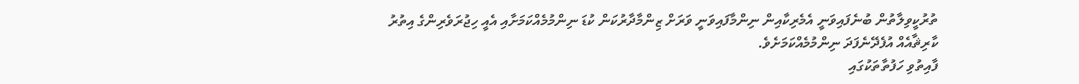ތުރުކީވިލާތުން ބުނެފައިވަނީ އެމެރިކާއިން ނިންމާފައިވަނީ ވަރަށް ޒިންމާދާރުކަން ކުޑަ ނިންމުމެއްކަމަށާއި އެއީ ހިޖުރަވެރިންގެ އިތުރު ކާރިޘާއެއް އުފެދޭނެފަދަ ނިންމުމެއްކަމަށެވެ.
ފާއިތުވި ހަފުތާތަކުގައި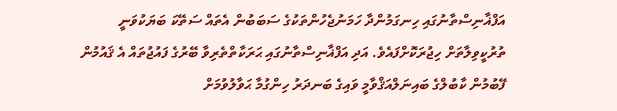އަފްޣާނިސްތާނުގައި ހިނގަމުންދާ ހަމަނުޖެހުންތަކުގެ ސަބަބުން އެތައް ސަތޭކަ ބަޔަކުވަނީ ތުރުކީވިލާތަށް ހިޖުރަކޮށްފައެވެ. އަދި އަފްޣާނިސްތާނުގައި ޙަރަކާތްތެރިވާ ބޭރުގެ ފައުޖުތައް އެ ޤައުމުން ފޭބުމުން ކާބުލްގެ ބައިނަލްއަޤްވާމީ ވައިގެ ބަނދަރު ހިންގުމާ ޙަވާލުވުމަށް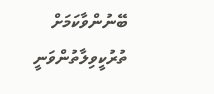ބޭނުންވާކަމަށް ތުރުކީވިލާތުންވަނީ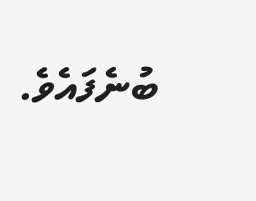ބުނެފައެވެ.